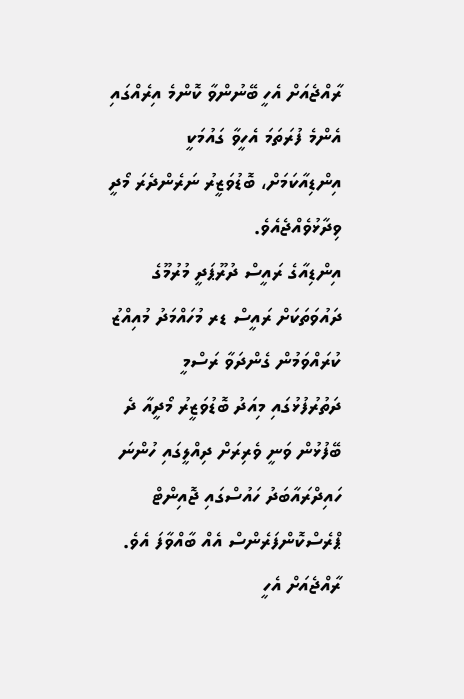ރާއްޖެއަށް އެހީ ބޭނުންވާ ކޮންމެ އިރެއްގައި އެންމެ ފުރަތަމަ އެހީވާ ގައުމަކީ އިންޑިއާކަމަށް، ބޮޑުވަޒީރު ނަރެންދެރަ މޯދީ ވިދާޅުވެއްޖެއެވެ.
އިންޑިއާގެ ރައީސް ދުރޫޕަދީ މުރުމޫގެ ދައުވަތަކަށް ރައީސް ޑރ މުހައްމަދު މުއިއްޒު ކުރައްވަމުން ގެންދަވާ ރަސްމީ ދަތުރުފުޅުގައި މިއަދު ބޮޑުވަޒީރު މޯދީއާ ދެ ބޭފުޅުން ވަނީ ވެރިރަށް ދިއްލީގައި ހުންނަ ހައިދްރައާބަދު ހައުސްގައި ޖޮއިންޓް ޕްރެސްކޮންފަރެންސް އެއް ބާއްވާފަ އެވެ.
ރާއްޖެއަށް އެހީ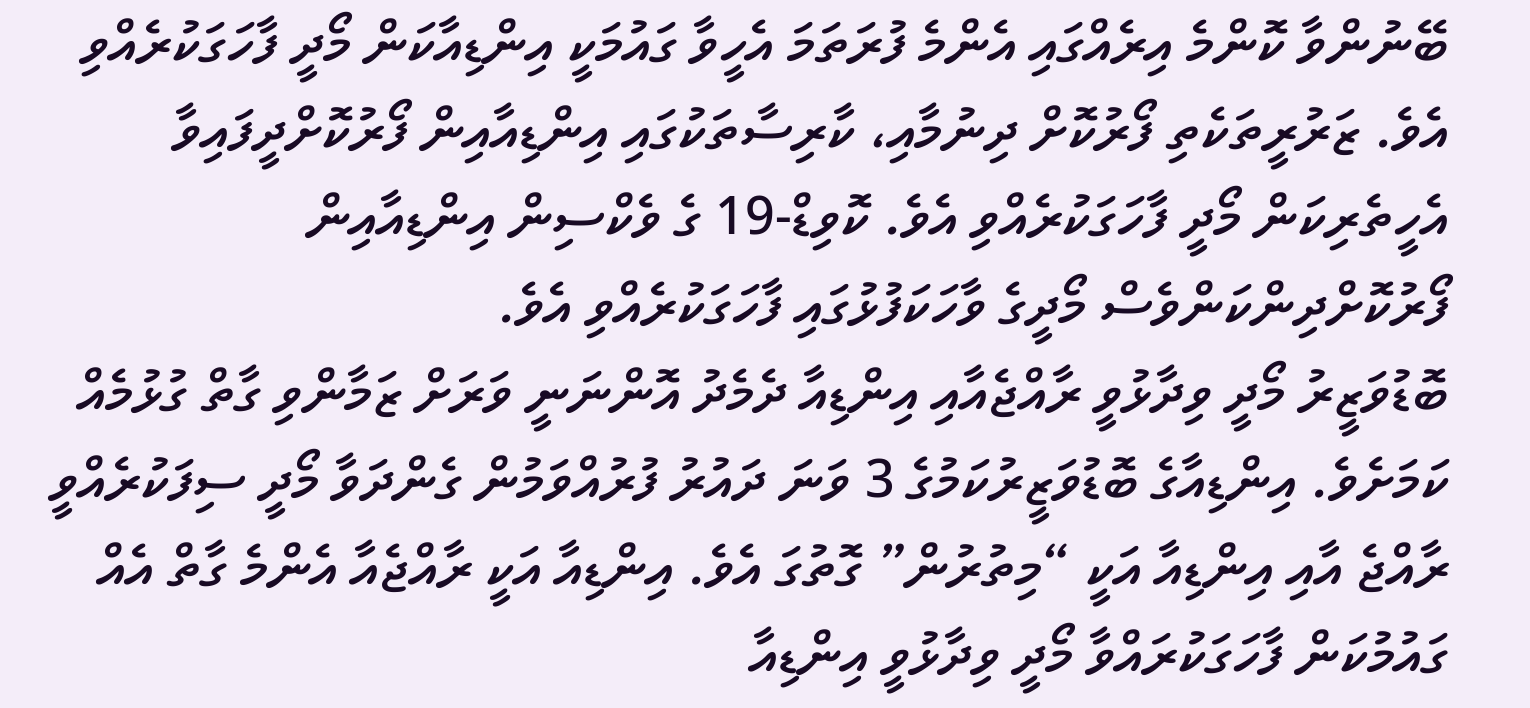ބޭނުންވާ ކޮންމެ އިރެއްގައި އެންމެ ފުރަތަމަ އެހީވާ ގައުމަކީ އިންޑިއާކަން މޯދީ ފާހަގަކުރެއްވި އެވެ. ޒަރުރީތަކެތި ފޯރުކޮށް ދިނުމާއި، ކާރިސާތަކުގައި އިންޑިއާއިން ފޯރުކޮށްދީފައިވާ އެހީތެރިކަން މޯދީ ފާހަގަކުރެއްވި އެވެ. ކޮވިޑް-19 ގެ ވެކްސިން އިންޑިއާއިން ފޯރުކޮށްދިންކަންވެސް މޯދީގެ ވާހަކަފުޅުގައި ފާހަގަކުރެއްވި އެވެ.
ބޮޑުވަޒީރު މޯދީ ވިދާޅުވީ ރާއްޖެއާއި އިންޑިއާ ދެމެދު އޮންނަނީ ވަރަށް ޒަމާންވި ގާތް ގުޅުމެއް ކަމަށެވެ. އިންޑިއާގެ ބޮޑުވަޒީރުކަމުގެ 3 ވަނަ ދައުރު ފުރުއްވަމުން ގެންދަވާ މޯދީ ސިފަކުރެއްވީ ރާއްޖެ އާއި އިންޑިއާ އަކީ “މިތުރުން” ގޮތުގަ އެވެ. އިންޑިއާ އަކީ ރާއްޖެއާ އެންމެ ގާތް އެއް ގައުމުކަން ފާހަގަކުރައްވާ މޯދީ ވިދާޅުވީ އިންޑިއާ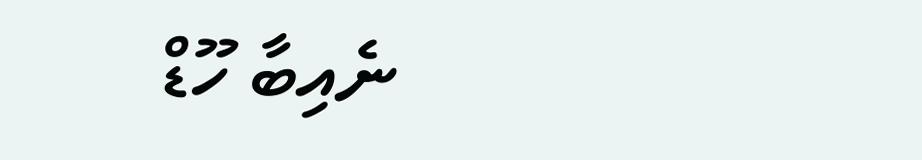ނެއިބާ ހޫޑް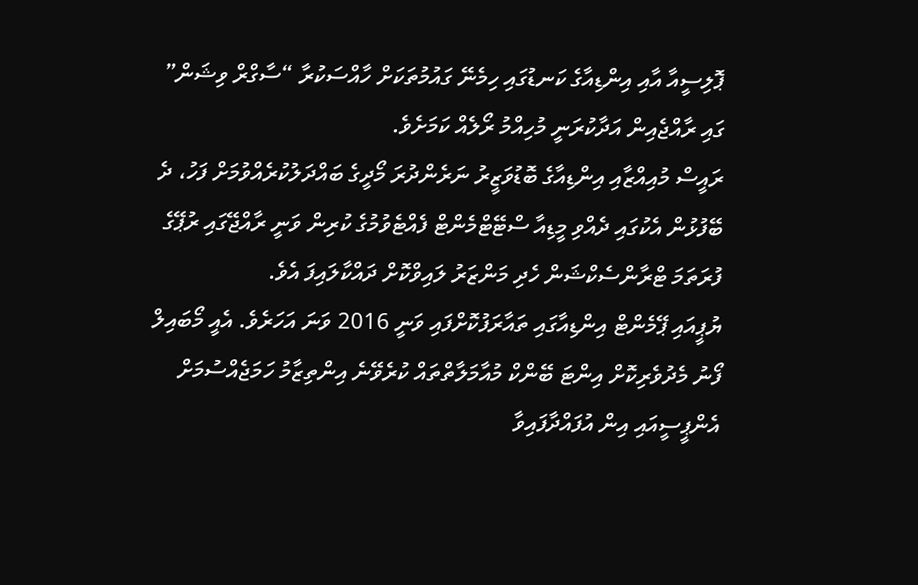ޕޮލިސީއާ އާއި އިންޑިއާގެ ކަނޑުގައި ހިމެނޭ ގައުމުތަކަށް ހާއްސަކުރާ “ސާގްރް ވިޝަން” ގައި ރާއްޖެއިން އަދާކުރަނީ މުހިއްމު ރޯލެއް ކަމަށެވެ.
ރައީސް މުއިއްޒާއި އިންޑިއާގެ ބޮޑުވަޒީރު ނަރެންދުރަ މޯދީގެ ބައްދަލުކުރެއްވުމަށް ފަހު، ދެ ބޭފުޅުން އެކުގައި ދެއްވި މީޑިއާ ސްޓޭޓްމެންޓް ފެއްޓެވުމުގެ ކުރިން ވަނީ ރާއްޖޭގައި ރުޕޭގެ ފުރަތަމަ ޓްރާންސެކްޝަން ހެދި މަންޒަރު ލައިވްކޮށް ދައްކާލައިފަ އެވެ.
ޔުޕީއައި ޕޭމެންޓް އިންޑިއާގައި ތައާރަފުކޮށްފައި ވަނީ 2016 ވަނަ އަހަރެވެ. އެއީ މޯބައިލް ފޯނު މެދުވެރިކޮށް އިންޓަ ބޭންކް މުއާމަލާތްތައް ކުރެވޭނެ އިންތިޒާމު ހަމަޖެއްސުމަށް އެންޕީސީއައި އިން އުފައްދާފައިވާ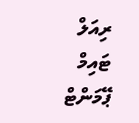ރިއަލް ޓައިމް ޕޭމަންޓް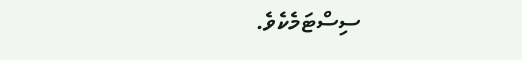ސިސްޓަމެކެވެ.